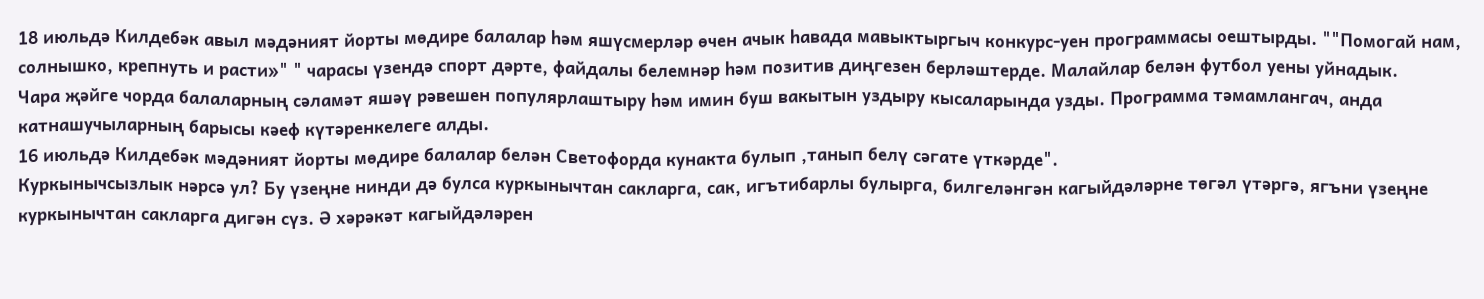18 июльдә Килдебәк авыл мәдәният йорты мөдире балалар һәм яшүсмерләр өчен ачык һавада мавыктыргыч конкурс-уен программасы оештырды. ""Помогай нам, солнышко, крепнуть и расти»" " чарасы үзендә спорт дәрте, файдалы белемнәр һәм позитив диңгезен берләштерде. Малайлар белән футбол уены уйнадык.
Чара җәйге чорда балаларның сәламәт яшәү рәвешен популярлаштыру һәм имин буш вакытын уздыру кысаларында узды. Программа тәмамлангач, анда катнашучыларның барысы кәеф күтәренкелеге алды.
16 июльдә Килдебәк мәдәният йорты мөдире балалар белән Светофорда кунакта булып ,танып белү сәгате үткәрде".
Куркынычсызлык нәрсә ул? Бу үзеңне нинди дә булса куркынычтан сакларга, сак, игътибарлы булырга, билгеләнгән кагыйдәләрне төгәл үтәргә, ягъни үзеңне куркынычтан сакларга дигән сүз. Ә хәрәкәт кагыйдәләрен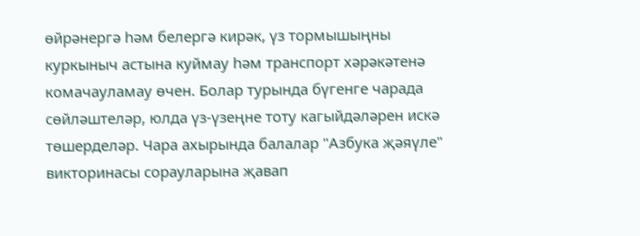өйрәнергә һәм белергә кирәк, үз тормышыңны куркыныч астына куймау һәм транспорт хәрәкәтенә комачауламау өчен. Болар турында бүгенге чарада сөйләштеләр, юлда үз-үзеңне тоту кагыйдәләрен искә төшерделәр. Чара ахырында балалар "Азбука җәяүле" викторинасы сорауларына җавап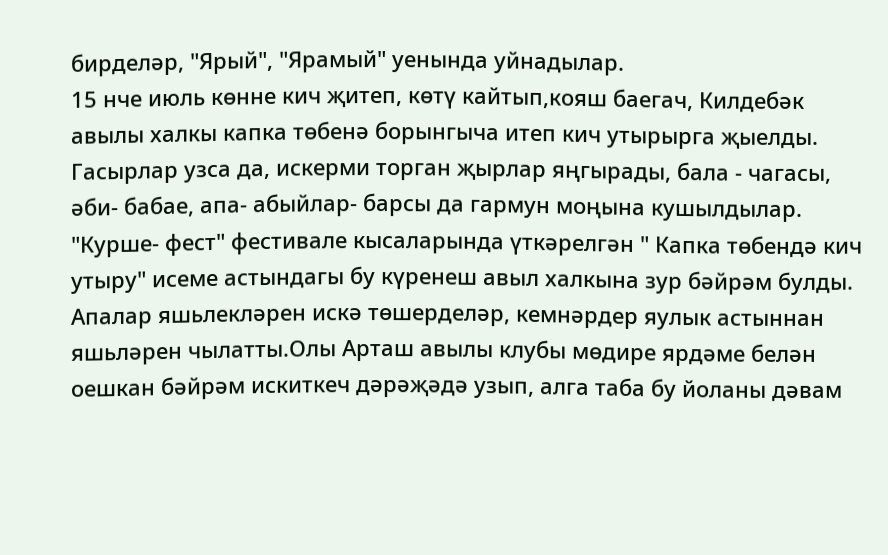бирделәр, "Ярый", "Ярамый" уенында уйнадылар.
15 нче июль көнне кич җитеп, көтү кайтып,кояш баегач, Килдебәк авылы халкы капка төбенә борынгыча итеп кич утырырга җыелды. Гасырлар узса да, искерми торган җырлар яңгырады, бала - чагасы, әби- бабае, апа- абыйлар- барсы да гармун моңына кушылдылар. "Курше- фест" фестивале кысаларында үткәрелгән " Капка төбендә кич утыру" исеме астындагы бу күренеш авыл халкына зур бәйрәм булды. Апалар яшьлекләрен искә төшерделәр, кемнәрдер яулык астыннан яшьләрен чылатты.Олы Арташ авылы клубы мөдире ярдәме белән оешкан бәйрәм искиткеч дәрәҗәдә узып, алга таба бу йоланы дәвам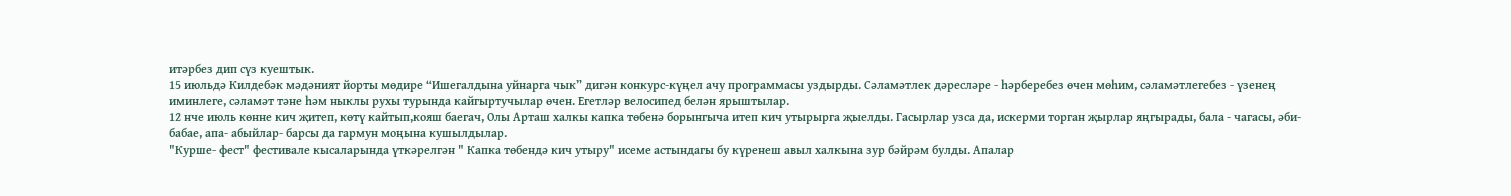итәрбез дип сүз куештык.
15 июльдә Килдебәк мәдәният йорты мөдире “Ишегалдына уйнарга чык” дигән конкурс-күңел ачу программасы уздырды. Сәламәтлек дәресләре - һәрберебез өчен мөһим, сәламәтлегебез - үзенең иминлеге, сәламәт тәне һәм ныклы рухы турында кайгыртучылар өчен. Егетләр велосипед белән ярыштылар.
12 нче июль көнне кич җитеп, көтү кайтып,кояш баегач, Олы Арташ халкы капка төбенә борынгыча итеп кич утырырга җыелды. Гасырлар узса да, искерми торган җырлар яңгырады, бала - чагасы, әби- бабае, апа- абыйлар- барсы да гармун моңына кушылдылар.
"Курше- фест" фестивале кысаларында үткәрелгән " Капка төбендә кич утыру" исеме астындагы бу күренеш авыл халкына зур бәйрәм булды. Апалар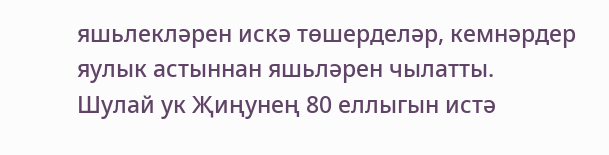яшьлекләрен искә төшерделәр, кемнәрдер яулык астыннан яшьләрен чылатты.
Шулай ук Җиңунең 80 еллыгын истә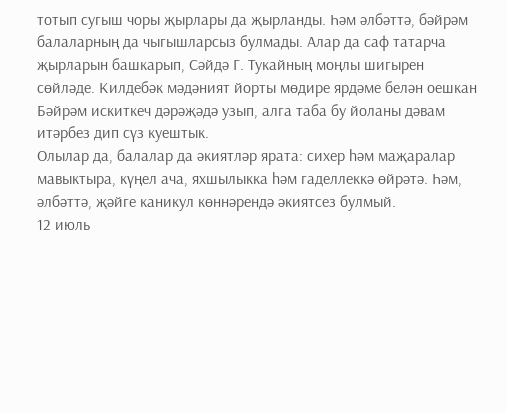тотып сугыш чоры җырлары да җырланды. Һәм әлбәттә, бәйрәм балаларның да чыгышларсыз булмады. Алар да саф татарча җырларын башкарып, Сәйдә Г. Тукайның моңлы шигырен сөйләде. Килдебәк мәдәният йорты мөдире ярдәме белән оешкан
Бәйрәм искиткеч дәрәҗәдә узып, алга таба бу йоланы дәвам итәрбез дип сүз куештык.
Олылар да, балалар да әкиятләр ярата: сихер һәм маҗаралар мавыктыра, күңел ача, яхшылыкка һәм гаделлеккә өйрәтә. Һәм, әлбәттә, җәйге каникул көннәрендә әкиятсез булмый.
12 июль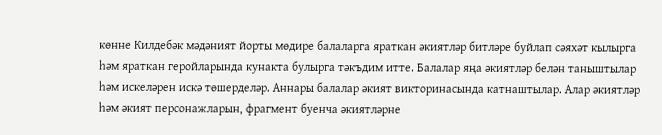көнне Килдебәк мәдәният йорты мөдире балаларга яраткан әкиятләр битләре буйлап сәяхәт кылырга һәм яраткан геройларында кунакта булырга тәкъдим итте. Балалар яңа әкиятләр белән таныштылар һәм искеләрен искә төшерделәр. Аннары балалар әкият викторинасында катнаштылар. Алар әкиятләр һәм әкият персонажларын, фрагмент буенча әкиятләрне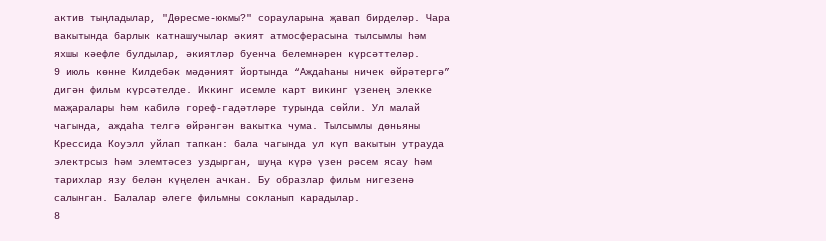актив тыңладылар, "Дөресме-юкмы?" сорауларына җавап бирделәр. Чара вакытында барлык катнашучылар әкият атмосферасына тылсымлы һәм яхшы кәефле булдылар, әкиятләр буенча белемнәрен күрсәттеләр.
9 июль көнне Килдебәк мәдәният йортында “Аждаһаны ничек өйрәтергә” дигән фильм күрсәтелде. Иккинг исемле карт викинг үзенең элекке маҗаралары һәм кабилә гореф-гадәтләре турында сөйли. Ул малай чагында, аждаһа телгә өйрәнгән вакытка чума. Тылсымлы дөньяны Крессида Коуэлл уйлап тапкан: бала чагында ул күп вакытын утрауда электрсыз һәм элемтәсез уздырган, шуңа күрә үзен рәсем ясау һәм тарихлар язу белән күңелен ачкан. Бу образлар фильм нигезенә салынган. Балалар әлеге фильмны сокланып карадылар.
8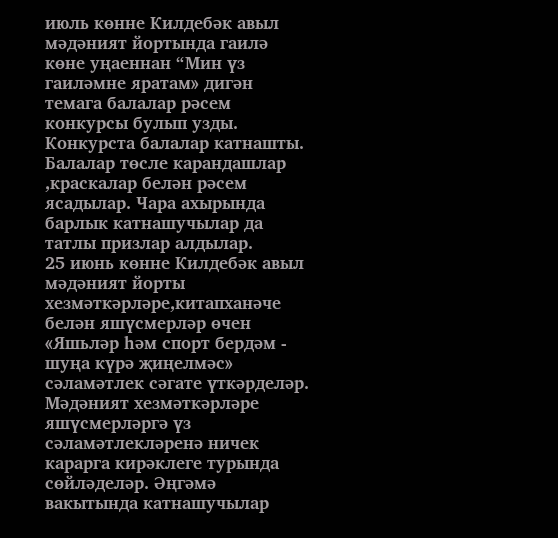июль көнне Килдебәк авыл мәдәният йортында гаилә көне уңаеннан “Мин үз гаиләмне яратам» дигән темага балалар рәсем конкурсы булып узды. Конкурста балалар катнашты. Балалар төсле карандашлар ,краскалар белән рәсем ясадылар. Чара ахырында барлык катнашучылар да татлы призлар алдылар.
25 июнь көнне Килдебәк авыл мәдәният йорты хезмәткәрләре,китапханәче белән яшүсмерләр өчен «Яшьләр һәм спорт бердәм - шуңа күрә җиңелмәс» сәламәтлек сәгате үткәрделәр. Мәдәният хезмәткәрләре яшүсмерләргә үз сәламәтлекләренә ничек карарга кирәклеге турында сөйләделәр. Әңгәмә вакытында катнашучылар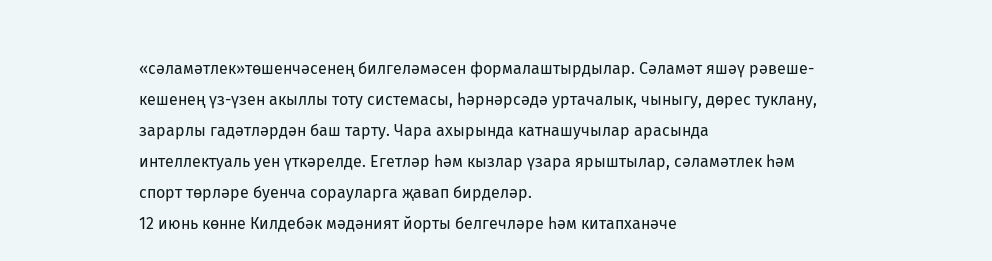«сәламәтлек»төшенчәсенең билгеләмәсен формалаштырдылар. Сәламәт яшәү рәвеше-кешенең үз-үзен акыллы тоту системасы, һәрнәрсәдә уртачалык, чыныгу, дөрес туклану, зарарлы гадәтләрдән баш тарту. Чара ахырында катнашучылар арасында интеллектуаль уен үткәрелде. Егетләр һәм кызлар үзара ярыштылар, сәламәтлек һәм спорт төрләре буенча сорауларга җавап бирделәр.
12 июнь көнне Килдебәк мәдәният йорты белгечләре һәм китапханәче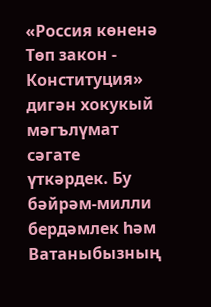«Россия көненә Төп закон - Конституция» дигән хокукый мәгълүмат сәгате үткәрдек. Бу бәйрәм-милли бердәмлек һәм Ватаныбызның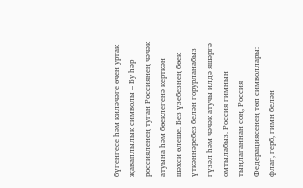бүгенгесе һәм киләчәге өчен уртак җаваплылык символы – Бу һәр россияленең туган Россиянең чәчәк атуына һәм бөеклегенә керткән шәхси өлеше. Без үзебезнең бөек үткәннәребез белән горурланабыз гүзәл һәм чәчәк атучы илдә яшәргә омтылабыз. Россия гимнын тыңлаганнан соң, Россия Федерациясенең төп символлары: флаг, герб, гимн белән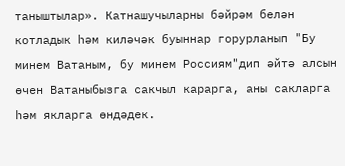таныштылар». Катнашучыларны бәйрәм белән котладык һәм киләчәк буыннар горурланып "Бу минем Ватаным, бу минем Россиям"дип әйтә алсын өчен Ватаныбызга сакчыл карарга, аны сакларга һәм якларга өндәдек.